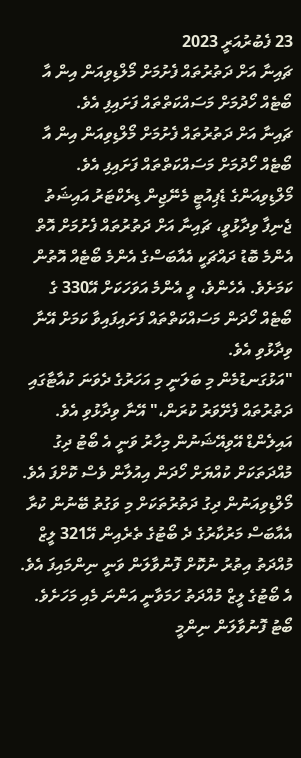23 ފެބުރުއަރީ 2023
ޗައިނާ އަށް ދަތުރުތައް ފެށުމަށް މޯލްޑިވިއަން އިން އާ ބޯޓެއް ހޯދުމަށް މަސައްކަތްތައް ފަށައިފި އެވެ.
ޗައިނާ އަށް ދަތުރުތައް ފެށުމަށް މޯލްޑިވިއަން އިން އާ ބޯޓެއް ހޯދުމަށް މަސައްކަތްތައް ފަށައިފި އެވެ.
މޯލްޑިވިއަންގެ ޑެޕިއުޓީ މެނޭޖިން ޑިރެކްޓަރު އައިޝަތު ޖެނިފާ ވިދާޅުވީ، ޗައިނާ އަށް ދަތުރުތައް ފެށުމަށް އޮތް އެންމެ ބޮޑު ދައްޗަކީ އެއާބަސްގެ އެންމެ ބޯޓެއް އޮތުން ކަމަށެވެ. އެހެންވެ، ވީ އެންމެ އަވަހަކަށް އޭ330 ގެ ބޯޓެއް ހޯދަން މަސައްކަތްތައް ފަށައިފައިވާ ކަމަށް އޭނާ ވިދާޅުވި އެވެ.
"އަޅުގަނޑުމެން މި ބަލަނީ މި އަހަރުގެ ދެވަނަ ކުއާޓާގައި ދަތުރުތައް ފެށޭވަރު ކުރަން،" އޭނާ ވިދާޅުވި އެވެ.
އައިލެންޑް އޭވިއޭޝަނުން މިހާރު ވަނީ އެ ބޯޓު ދިގު މުއްދަތަކަށް ކުއްޔަށް ހޯދަން އިއުލާން ވެސް ކޮށްފަ އެވެ.
މޯލްޑިވިއަނުން ދިގު ދަތުރުތަކަށް މި ވަގުތު ބޭނުން ކުރާ އެއާބަސް މަރުކާރުގެ ދެ ބޯޓުގެ ތެރެއިން އޭ321 ލީޒް މުއްދަތު އިތުރު ނުކޮށް ފޮނުވާލަން ވަނީ ނިންމައިފަ އެވެ. އެ ބޯޓުގެ ލީޒް މުއްދަތު ހަމަވާނީ އަންނަ މެއި މަހަށެވެ. ބޯޓު ފޮނުވާލަން ނިންމީ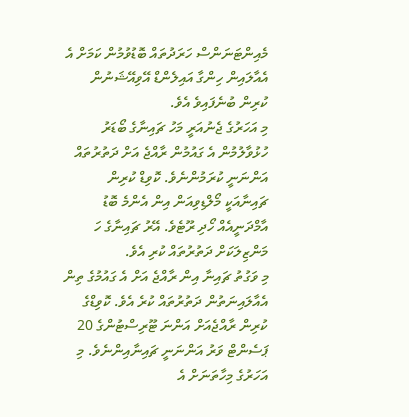މެއިންޓަނަންސް ހަރަދުތައް ބޮޑުވުމުން ކަމަށް އެ އެއާލައިން ހިންގާ އައިލެންޑް އޭވިއޭޝަނުން ކުރިން ބުނެފައިވެ އެވެ.
މި އަހަރުގެ ޖެނުއަރީ މަހު ޗައިނާގެ ބޯޑަރު ހުޅުވާލުމުން އެ ގައުމުން ރާއްޖެ އަށް ދަތުރުތައް އަންނަނީ ކުރަމުންނެވެ. ކޮވިޑް ކުރިން ޗައިނާއަކީ މޯލްޑިވިއަން އިން އެންމެ ބޮޑު އާމްދަނީއެއް ހޯދި ރޫޓެވެ. އޭރު ޗައިނާގެ ހަ މަންޒިލަކަށް ދަތުރުތައް ކުރި އެވެ.
މި ވަގުތު ޗައިނާ އިން ރާއްޖެ އަށް އެ ގައުމުގެ ތިން އެއާލައިނަތުން ދަތުރުތައް ކުރެ އެވެ. ކޮވިޑްގެ ކުރިން ރާއްޖެއަށް އަންނަ ޓޫރިސްޓުންގެ 20 ޕަސެންޓް ވަރު އަންނަނީ ޗައިނާއިންނެވެ. މި އަހަރުގެ މިހާތަނަށް އެ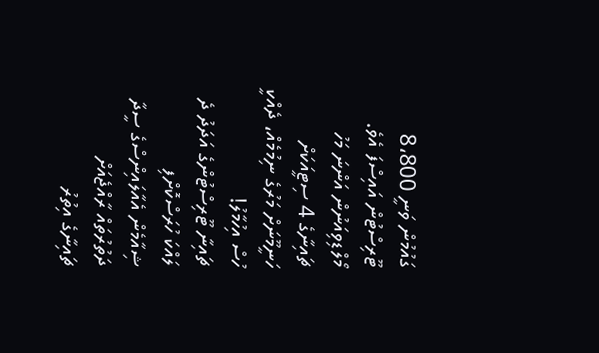ގައުމުން ވަނީ 8،800 ޓޫރިސްޓުން އައިސްފަ އެވެ.
މޯލްޑިވިއަނުން އަންނަ މަހު ޗައިނާގެ 4 ސިޓީއަކަށް
ހަނީމޫނަށް މަރުގެ ނިމުމެއް، ދެއްކީ ހުސް އިހުމާލު!
ޗައިނާ ޓޫރިސްޓުންގެ އަދަދު ދެ ލައްކަ ހުރަސްކޮށްފި
ޝިއާމެން އެއާލައިންސްގެ ސީދާ ދަތުރުތައް ރާއްޖެއަށް
ޗައިނާގެ އިތުރު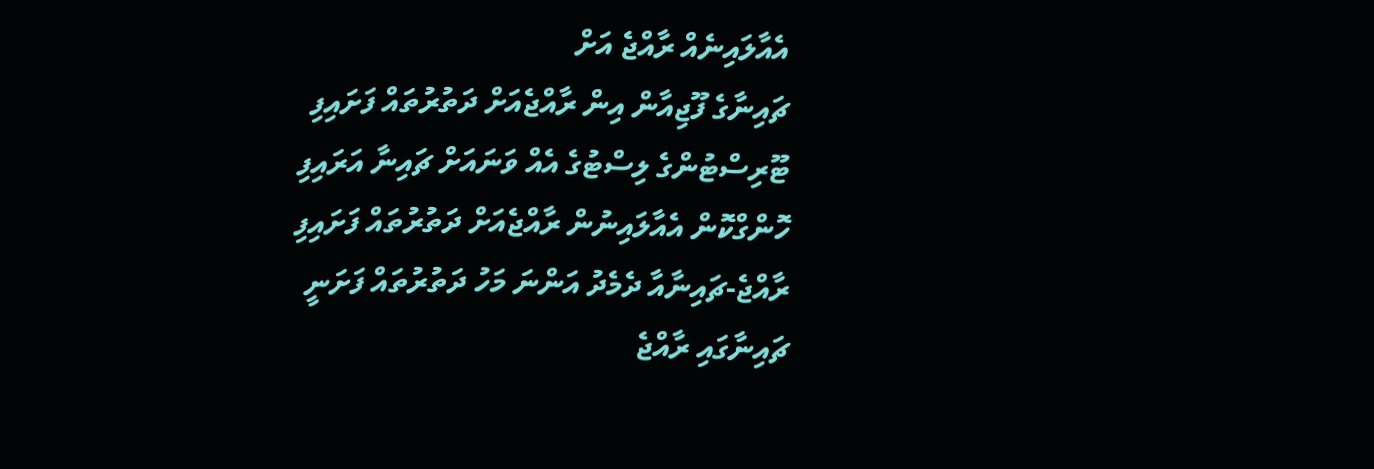އެއާލައިނެއް ރާއްޖެ އަށް
ޗައިނާގެ ފޫޖިއާން އިން ރާއްޖެއަށް ދަތުރުތައް ފަށައިފި
ޓޫރިސްޓުންގެ ލިސްޓުގެ އެއް ވަނައަށް ޗައިނާ އަރައިފި
ހޮންގްކޮން އެއާލައިނުން ރާއްޖެއަށް ދަތުރުތައް ފަށައިފި
ރާއްޖެ-ޗައިނާއާ ދެމެދު އަންނަ މަހު ދަތުރުތައް ފަށަނީ
ޗައިނާގައި ރާއްޖެ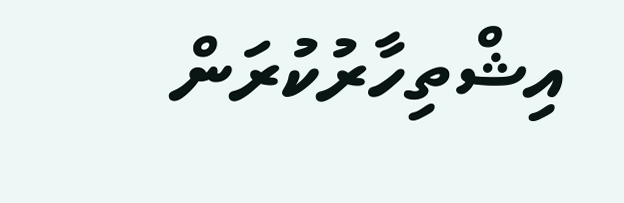އިޝްތިހާރުކުރަން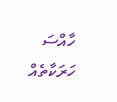ހާއްސަ ހަރަކާތެއް